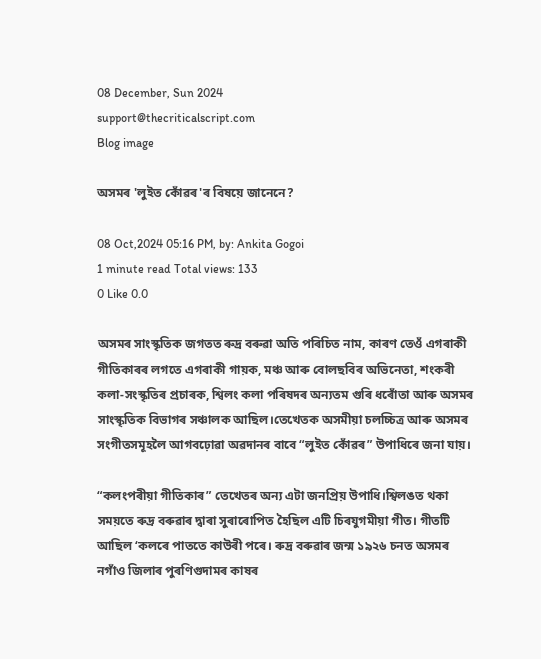08 December, Sun 2024
support@thecriticalscript.com
Blog image

অসমৰ 'লুইত কোঁৱৰ'ৰ বিষয়ে জানেনে?

08 Oct,2024 05:16 PM, by: Ankita Gogoi
1 minute read Total views: 133
0 Like 0.0

অসমৰ সাংস্কৃতিক জগতত ৰুদ্ৰ বৰুৱা অতি পৰিচিত নাম, কাৰণ তেওঁ এগৰাকী গীতিকাৰৰ লগতে এগৰাকী গায়ক, মঞ্চ আৰু বোলছবিৰ অভিনেতা, শংকৰী কলা-সংস্কৃতিৰ প্ৰচাৰক, শ্বিলং কলা পৰিষদৰ অন্যতম গুৰি ধৰোঁতা আৰু অসমৰ সাংস্কৃতিক বিভাগৰ সঞ্চালক আছিল।তেখেতক অসমীয়া চলচ্চিত্ৰ আৰু অসমৰ সংগীতসমূহলৈ আগবঢ়োৱা অৱদানৰ বাবে “লুইত কোঁৱৰ” উপাধিৰে জনা যায়।

“কলংপৰীয়া গীতিকাৰ” তেখেতৰ অন্য এটা জনপ্ৰিয় উপাধি।শ্বিলঙত থকা সময়তে ৰুদ্ৰ বৰুৱাৰ দ্বাৰা সুৰাৰোপিত হৈছিল এটি চিৰযুগমীয়া গীত। গীতটি আছিল ‘কলৰে পাততে কাউৰী পৰে। ৰুদ্ৰ বৰুৱাৰ জন্ম ১৯২৬ চনত অসমৰ নগাঁও জিলাৰ পুৰণিগুদামৰ কাষৰ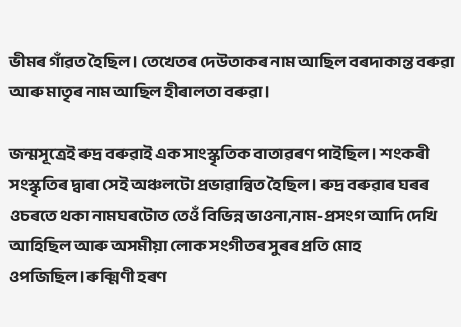ভীমৰ গাঁৱত হৈছিল। তেখেতৰ দেউতাকৰ নাম আছিল বৰদাকান্ত বৰুৱা আৰু মাতৃৰ নাম আছিল হীৰালতা বৰুৱা।

জন্মসূত্ৰেই ৰুদ্ৰ বৰুৱাই এক সাংস্কৃতিক বাতাৱৰণ পাইছিল। শংকৰী সংস্কৃতিৰ দ্বাৰা সেই অঞ্চলটো প্ৰভাৱান্বিত হৈছিল। ৰুদ্ৰ বৰুৱাৰ ঘৰৰ ওচৰতে থকা নামঘৰটোত তেওঁ বিভিন্ন ভাওনা,নাম-প্ৰসংগ আদি দেখি আহিছিল আৰু অসমীয়া লোক সংগীতৰ সুৰৰ প্ৰতি মোহ ওপজিছিল।ৰুক্মিণী হৰণ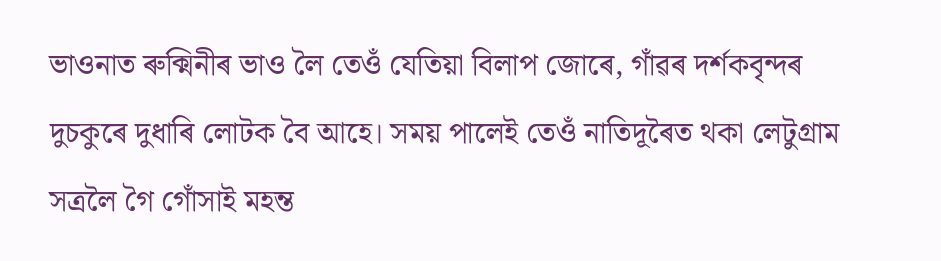ভাওনাত ৰুক্মিনীৰ ভাও লৈ তেওঁ যেতিয়া বিলাপ জোৰে, গাঁৱৰ দৰ্শকবৃন্দৰ দুচকুৰে দুধাৰি লোটক বৈ আহে। সময় পালেই তেওঁ নাতিদূৰৈত থকা লেটুগ্ৰাম সত্ৰলৈ গৈ গোঁসাই মহন্ত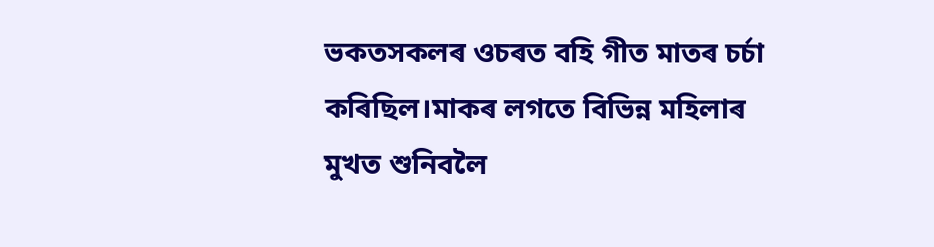ভকতসকলৰ ওচৰত বহি গীত মাতৰ চৰ্চা কৰিছিল।মাকৰ লগতে বিভিন্ন মহিলাৰ মুখত শুনিবলৈ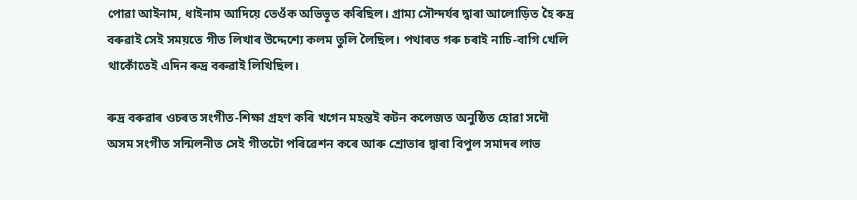পোৱা আইনাম, ধাইনাম আদিয়ে তেওঁক অভিভূত কৰিছিল। গ্ৰাম্য সৌন্দৰ্যৰ দ্বাৰা আলোড়িত হৈ ৰুদ্ৰ বৰুৱাই সেই সময়তে গীত লিখাৰ উদ্দেশ্যে কলম তুলি লৈছিল। পথাৰত গৰু চৰাই নাচি-বাগি খেলি থাকোঁতেই এদিন ৰুদ্ৰ বৰুৱাই লিখিছিল।

ৰুদ্ৰ বৰুৱাৰ ওচৰত সংগীত-শিক্ষা গ্ৰহণ কৰি খগেন মহন্তই কটন কলেজত অনুষ্ঠিত হোৱা সদৌ অসম সংগীত সন্মিলনীত সেই গীতটো পৰিৱেশন কৰে আৰু শ্ৰোতাৰ দ্বাৰা বিপুল সমাদৰ লাভ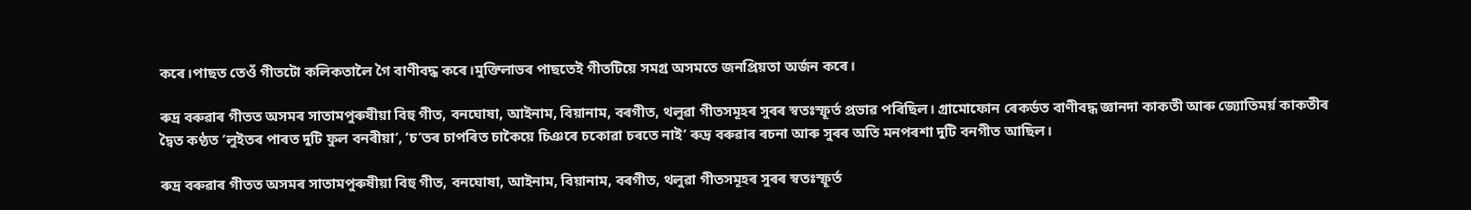কৰে।পাছত তেওঁ গীতটো কলিকতালৈ গৈ বাণীবদ্ধ কৰে।মুক্তিলাভৰ পাছতেই গীতটিয়ে সমগ্ৰ অসমতে জনপ্ৰিয়তা অৰ্জন কৰে।

ৰুদ্ৰ বৰুৱাৰ গীতত অসমৰ সাতামপুৰুষীয়া বিহু গীত, বনঘোষা, আইনাম, বিয়ানাম, বৰগীত, থলুৱা গীতসমূহৰ সুৰৰ স্বতঃস্ফূৰ্ত প্ৰভাৱ পৰিছিল। গ্ৰামোফোন ৰেকৰ্ডত বাণীবদ্ধ জ্ঞানদা কাকতী আৰু জ্যোতিমৰ্য় কাকতীৰ দ্বৈত কণ্ঠত ‘লুইতৰ পাৰত দুটি ফুল বনৰীয়া’, ‘চ’তৰ চাপৰিত চাকৈয়ে চিঞৰে চকোৱা চৰতে নাই’ ৰুদ্ৰ বৰুৱাৰ ৰচনা আৰু সুৰৰ অতি মনপৰশা দুটি বনগীত আছিল।

ৰুদ্ৰ বৰুৱাৰ গীতত অসমৰ সাতামপুৰুষীয়া বিহু গীত, বনঘোষা, আইনাম, বিয়ানাম, বৰগীত, থলুৱা গীতসমূহৰ সুৰৰ স্বতঃস্ফূৰ্ত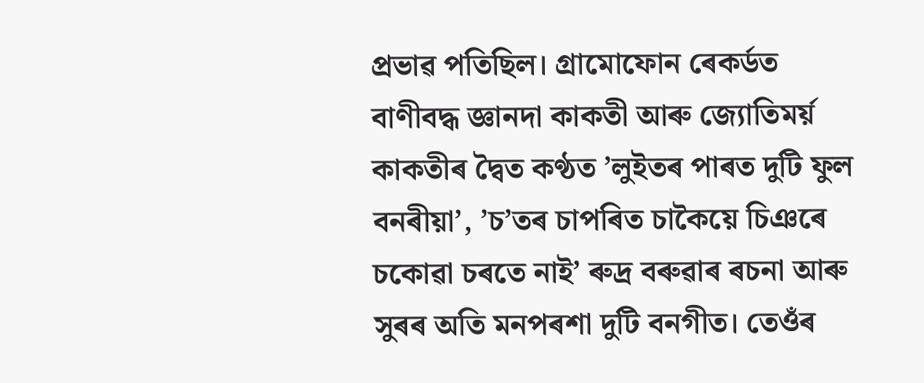প্ৰভাৱ পতিছিল। গ্ৰামোফোন ৰেকৰ্ডত বাণীবদ্ধ জ্ঞানদা কাকতী আৰু জ্যোতিমৰ্য় কাকতীৰ দ্বৈত কণ্ঠত ’লুইতৰ পাৰত দুটি ফুল বনৰীয়া’, ’চ’তৰ চাপৰিত চাকৈয়ে চিঞৰে চকোৱা চৰতে নাই’ ৰুদ্ৰ বৰুৱাৰ ৰচনা আৰু সুৰৰ অতি মনপৰশা দুটি বনগীত। তেওঁৰ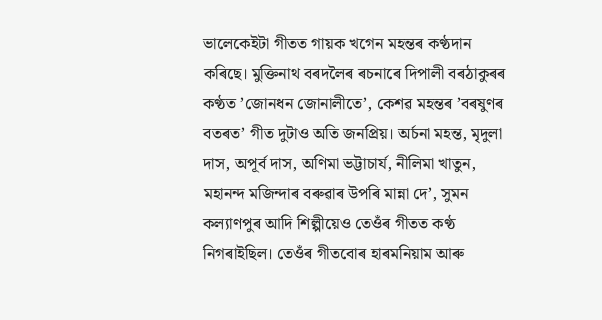ভালেকেইটা গীতত গায়ক খগেন মহন্তৰ কণ্ঠদান কৰিছে। মুক্তিনাথ বৰদলৈৰ ৰচনাৰে দিপালী বৰঠাকুৰৰ কণ্ঠত ’জোনধন জোনালীতে’, কেশৱ মহন্তৰ ’বৰষুণৰ বতৰত’ গীত দুটাও অতি জনপ্ৰিয়। অৰ্চনা মহন্ত, মৃদুলা দাস, অপূৰ্ব দাস, অণিমা ভট্টাচাৰ্য, নীলিমা খাতুন, মহানন্দ মজিন্দাৰ বৰুৱাৰ উপৰি মান্না দে’, সুমন কল্যাণপুৰ আদি শিল্পীয়েও তেওঁৰ গীতত কণ্ঠ নিগৰাইছিল। তেওঁৰ গীতবোৰ হাৰমনিয়াম আৰু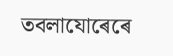তবলাযোৰেৰে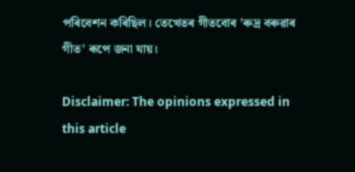পৰিবেশন কৰিছিল। তেখেতৰ গীতবোৰ ’ৰুদ্ৰ বৰুৱাৰ গীত’ ৰূপে জনা যায়।

Disclaimer: The opinions expressed in this article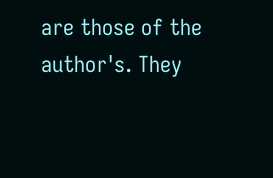are those of the author's. They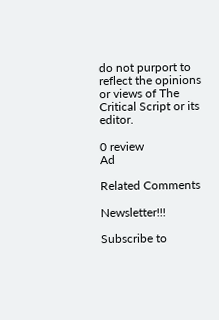do not purport to reflect the opinions or views of The Critical Script or its editor.

0 review
Ad

Related Comments

Newsletter!!!

Subscribe to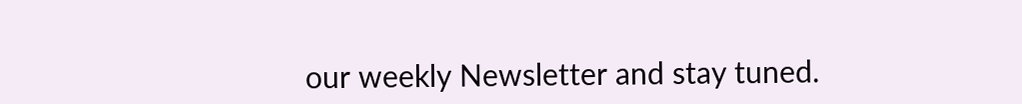our weekly Newsletter and stay tuned.